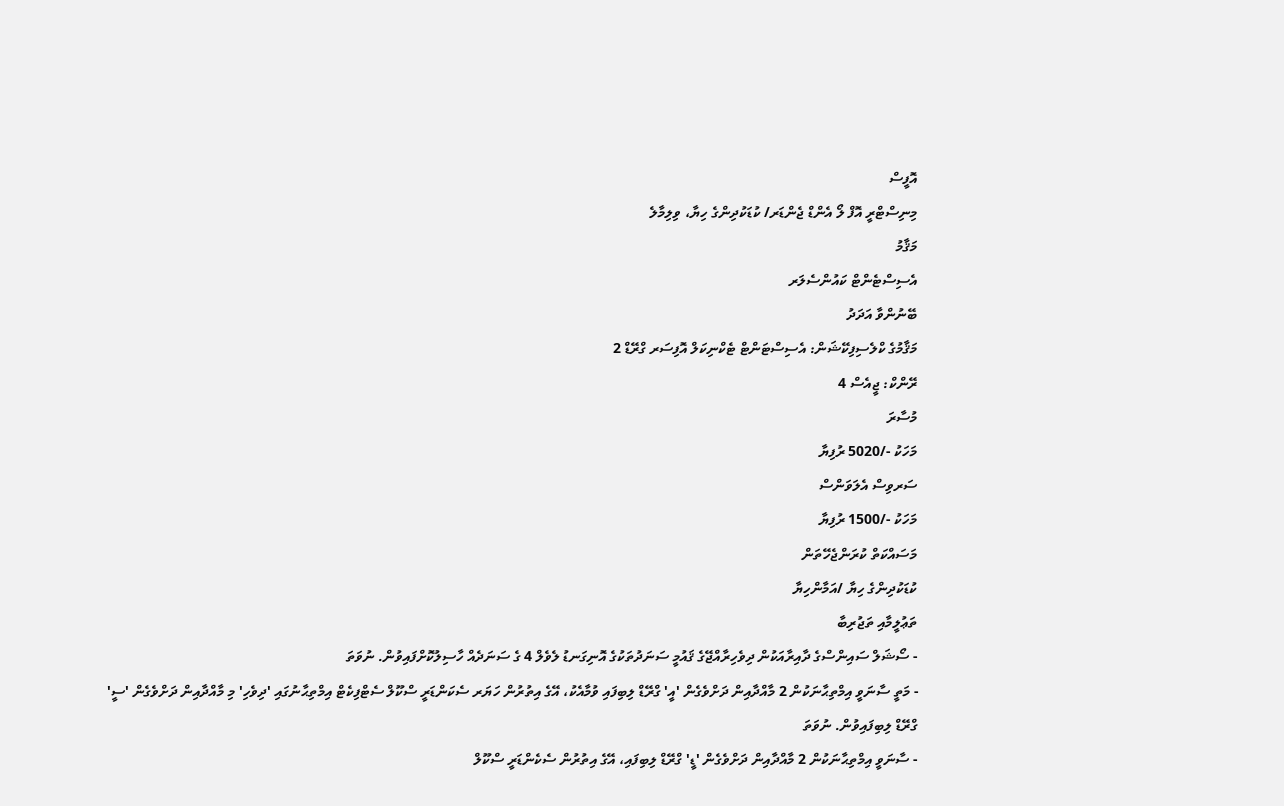އޮފީސް
މިނިސްޓްރީ އޮފް ލޯ އެންޑް ޖެންޑަރ/ ކުޑަކުދިންގެ ހިޔާ، ވިލިމާލެ
މަޤާމު
އެސިސްޓެންޓް ކައުންސެލަރ
ބޭނުންވާ އަދަދު
މަޤާމުގެ ކްލެސިފިކޭޝަން: އެސިސްޓަންޓް ޓެކްނިކަލް އޮފިސަރ ގްރޭޑް 2
ރޭންކް: ޖީއެސް 4
މުސާރަ
މަހަކު -/5020 ރުފިޔާ
ސަރވިސް އެލަވަންސް
މަހަކު -/1500 ރުފިޔާ
މަސައްކަތް ކުރަންޖެހޭތަން
ކުޑަކުދިންގެ ހިޔާ /އަމާންހިޔާ
ތަޢުލީމާއި ތަޖުރިބާ
- ސޯޝަލް ސައިންސްގެ ދާއިރާއަކުން ދިވެހިރާއްޖޭގެ ޤައުމީ ސަނަދުތަކުގެ އޮނިގަނޑު ލެވެލް 4 ގެ ސަނަދެއް ހާސިލުކޮށްފައިވުން. ނުވަތަ
- މަތީ ސާނަވީ އިމްތިޙާނަކުން 2 މާއްދާއިން ދަށްވެގެން 'އީ' ގްރޭޑް ލިބިފައި ވުމާއެކު، އޭގެ އިތުރުން ހަޔަރ ސެކަންޑަރީ ސްކޫލް ސެޓްފިކެޓް އިމްތިޙާނުގައި 'ދިވެހި' މި މާއްދާއިން ދަށްވެގެން 'ސީ' ގްރޭޑް ލިބިފައިވުން. ނުވަތަ
- ސާނަވީ އިމްތިޙާނަކުން 2 މާއްދާއިން ދަށްވެގެން 'ޑީ' ގްރޭޑް ލިބިފައި، އޭގެ އިތުރުން ސެކެންޑަރީ ސްކޫލް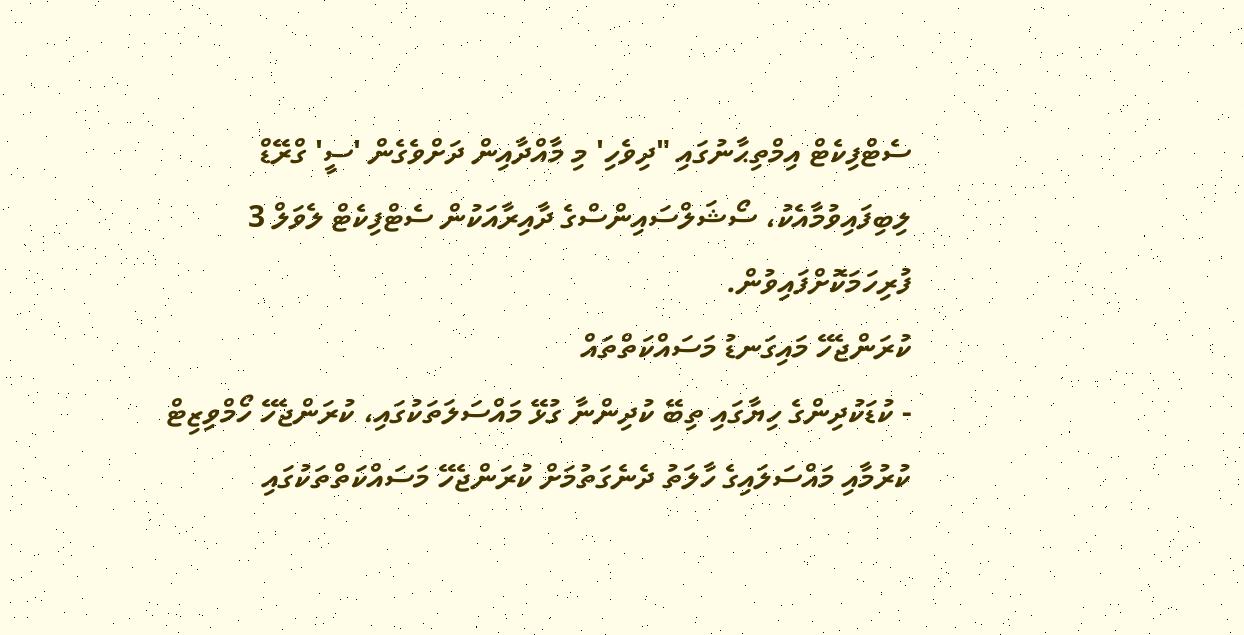ސެޓްފިކެޓް އިމްތިޙާނުގައި "ދިވެހި' މި މާއްދާއިން ދަށްވެގެން 'ސީ' ގްރޭޑް ލިބިފައިވުމާއެކު، ސޯޝަލްސައިންސްގެ ދާއިރާއަކުން ސެޓްފިކެޓް ލެވަލް 3 ފުރިހަމަކޮށްފައިވުން.
ކުރަންޖެހޭ މައިގަނޑު މަސައްކަތްތައް
- ކުޑަކުދިންގެ ހިޔާގައި ތިބޭ ކުދިންނާ ގުޅޭ މައްސަލަތަކުގައި، ކުރަންޖެހޭ ހޯމްވިޒިޓް ކުރުމާއި މައްސަލައިގެ ހާލަތު ދެނެގަތުމަށް ކުރަންޖެހޭ މަސައްކަތްތަކުގައި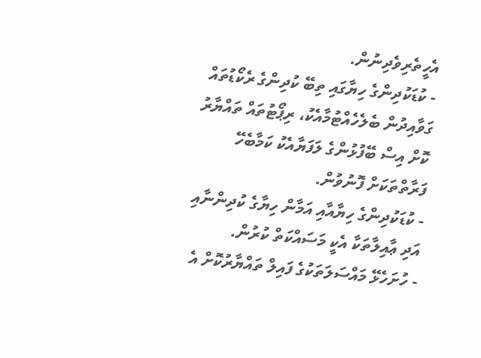އެހީތެރިވެދިނުން.
- ކުޑަކުދިންގެ ހިޔާގައި ތިބޭ ކުދިންގެ ރެކޯޑުތައް ގަވާއިދުން ބެލެހެއްޓުމާއެކު، ރިޕޯޓުތައް ތައްޔާރު ކޮށް އިސް ބޭފުޅުންގެ ލަފަޔާއެކު ކަމާބެހޭ ފަރާތްތަކަށް ފޮނުވުން.
- ކުޑަކުދިންގެ ހިޔާއާއި އަމާން ހިޔާގެ ކުދިންނާއި އަދި ޢާއިލާތަކާ އެކީ މަސައްކަތް ކުރުން.
- ހުށަހެޅޭ މައްސަލަތަކުގެ ފައިލް ތައްޔާރުކޮށް އެ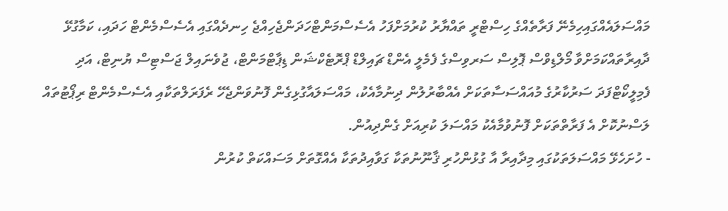މައްސަލައެއްގައިހިމެނޭ ފަރާތެއްގެ ހިސްޓްރީ ތައްޔާރު ކުރުމަށްފަހު އެސެސްމަންޓްހަދަންޖެހިއްޖެ ހިނދެއްގައި އެސެސްމެންޓް ހަދައި، ކަމާގުޅޭ ދާއިރާތައްކަމަށްވާ މޯލްޑިވްސް ޕޮލިސް ސަރވިސްގެ ފެމެލީ އެންޑް ޗައިލްޑް ޕްރޮޓެކްޝަން ޑިޕާޓްމަންޓް، ޖުވެނައިލް ޖަސްޓިސް ޔުނިޓް، އަދި ފެމިލީކޯޓްފަދަ ސަރުކާރުގެ މުއައްސަސާތަކަށް އެއްބާރުލުން ދިނުމާއެކު، މައްސަލައާގުޅިގެން ފޮނުވަންޖެހޭ ރެފަރަލްތަކާއި އެސެސްމެންޓް ރިޕޯޓުތައް ލަސްނުކޮށް އެ ފަރާތްތަކަށް ފޮނުވުމާއެކު މައްސަލަ ކުރިއަށް ގެންދިއުން.
- ހުށަހެޅޭ މައްސަލަތަކުގައި މިދާއިރާ އާ ގުޅުންހުރި ޤާނޫނުތަކާ ގަވާއިދުތަކާ އެއްގޮތަށް މަސައްކަތް ކުރުން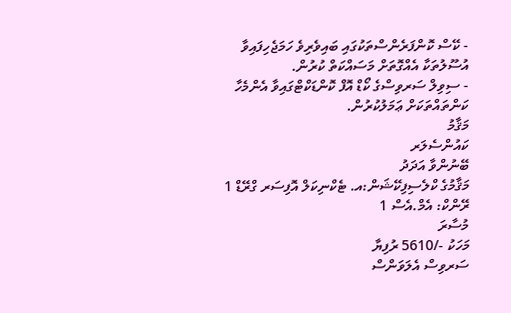- ކޭސް ކޮންފަރެންސްތަކުގައި ބައިވެރިވެ ހަމަޖެހިފައިވާ އުސޫލުތަކާ އެއްގޮތަށް މަސައްކަތް ކުރުން.
- ސިވިލް ސަރވިސްގެ ކޯޑް އޮފް ކޮންޑަކްޓްގައިވާ އެންމެހާ ކަންތައްތަކަށް ޢަމަލުކުރުން.
މަޤާމު
ކައުންސެލަރ
ބޭނުންވާ އަދަދު
މަޤާމުގެ ކްލެސިފިކޭޝަން:އ. ޓެކްނިކަލް އޮފިސަރ ގްރޭޑް 1
ރޭންކް: އެމް.އެސް 1
މުސާރަ
މަހަކު -/5610 ރުފިޔާ
ސަރވިސް އެލަވަންސް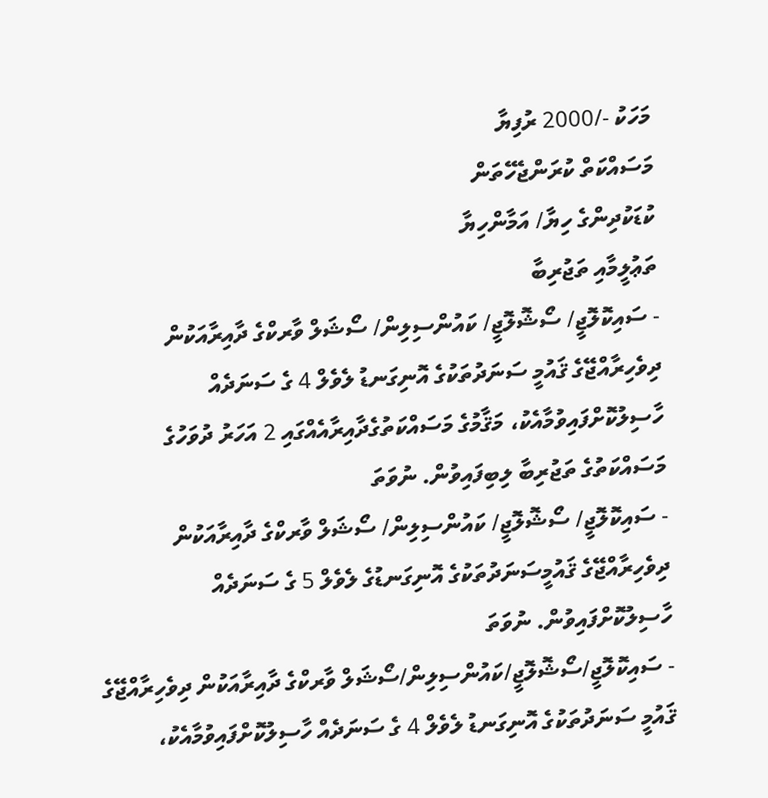މަހަކު -/2000 ރުފިޔާ
މަސައްކަތް ކުރަންޖެހޭތަން
ކުޑަކުދިންގެ ހިޔާ/ އަމާންހިޔާ
ތަޢުލީމާއި ތަޖުރިބާ
- ސައިކޮލޮޖީ/ ސޯޝޮލޮޖީ/ ކައުންސިލިން/ ސޯޝަލް ވާރކްގެ ދާއިރާއަކުން ދިވެހިރާއްޖޭގެ ޤައުމީ ސަނަދުތަކުގެ އޮނިގަނޑު ލެވެލް 4 ގެ ސަނަދެއް ހާސިލުކޮށްފައިވުމާއެކު، މަޤާމުގެ މަސައްކަތުގެދާއިރާއެއްގައި 2 އަހަރު ދުވަހުގެ މަސައްކަތުގެ ތަޖުރިބާ ލިބިފައިވުން. ނުވަތަ
- ސައިކޮލޮޖީ/ ސޯޝޮލޮޖީ/ ކައުންސިލިން/ ސޯޝަލް ވާރކްގެ ދާއިރާއަކުން ދިވެހިރާއްޖޭގެ ޤައުމީސަނަދުތަކުގެ އޮނިގަނޑުގެ ލެވެލް 5 ގެ ސަނަދެއް ހާސިލުކޮށްފައިވުން. ނުވަތަ
- ސައިކޮލޮޖީ/ސޯޝޮލޮޖީ/ކައުންސިލިން/ސޯޝަލް ވާރކްގެ ދާއިރާއަކުން ދިވެހިރާއްޖޭގެ ޤައުމީ ސަނަދުތަކުގެ އޮނިގަނޑު ލެވެލް 4 ގެ ސަނަދެއް ހާސިލުކޮށްފައިވުމާއެކު،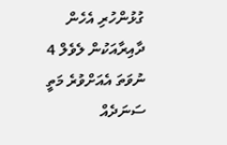ގުޅުންހުރި އެހެން ދާއިރާއަކުން ލެވެލް 4 ނުވަތަ އެއަށްވުރެ މަތީ ސަނަދެއް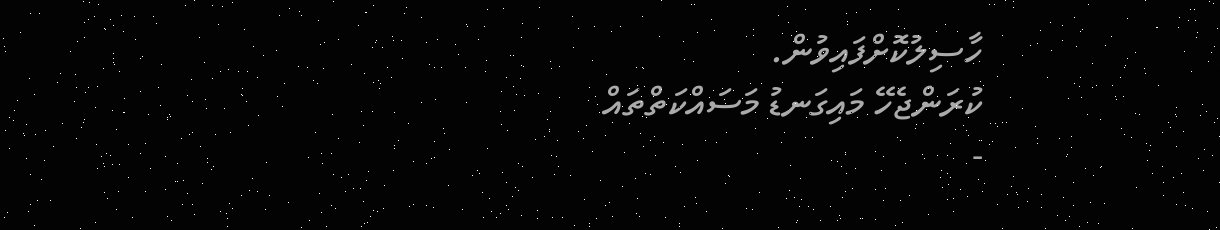ހާސިލުކޮށްފައިވުން.
ކުރަންޖެހޭ މައިގަނޑު މަސައްކަތްތައް
-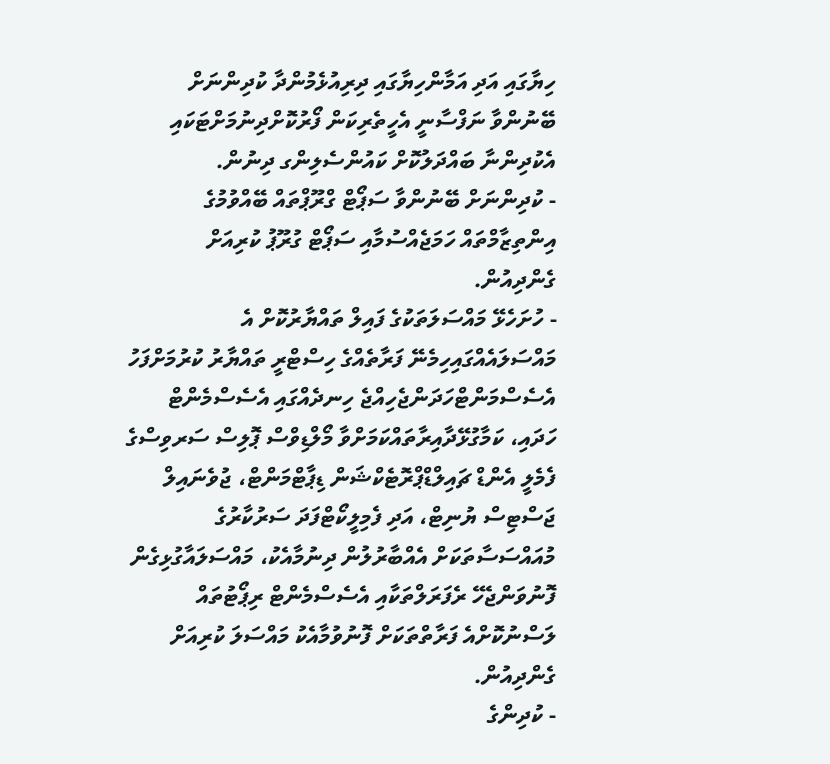ހިޔާގައި އަދި އަމާންހިޔާގައި ދިރިއުޅެމުންދާ ކުދިންނަށް ބޭނުންވާ ނަފްސާނީ އެހީތެރިކަން ފޯރުކޮށްދިނުމަށްޓަކައި އެކުދިންނާ ބައްދަލުކޮށް ކައުންސެލިންގ ދިނުން.
- ކުދިންނަށް ބޭނުންވާ ސަޕޯޓް ގްރޫޕްތައް ބޭއްވުމުގެ އިންތިޒާމްތައް ހަމަޖެއްސުމާއި ސަޕޯޓް ގުރޫޕު ކުރިއަށް ގެންދިއުން.
- ހުށަހެޅޭ މައްސަލަތަކުގެ ފައިލް ތައްޔާރުކޮށް އެ މައްސަލައެއްގައިހިމެނޭ ފަރާތެއްގެ ހިސްޓްރީ ތައްޔާރު ކުރުމަށްފަހު އެސެސްމަންޓްހަދަންޖެހިއްޖެ ހިނދެއްގައި އެސެސްމެންޓް ހަދައި، ކަމާގުޅޭދާއިރާތައްކަމަށްވާ މޯލްޑިވްސް ޕޮލިސް ސަރވިސްގެ ފެމެލީ އެންޑް ޗައިލްޑްޕްރޮޓެކްޝަން ޑިޕާޓްމަންޓް، ޖުވެނައިލް ޖަސްޓިސް ޔުނިޓް، އަދި ފެމިލީކޯޓްފަދަ ސަރުކާރުގެ މުއައްސަސާތަކަށް އެއްބާރުލުން ދިނުމާއެކު، މައްސަލައާގުޅިގެން ފޮނުވަންޖެހޭ ރެފަރަލްތަކާއި އެސެސްމެންޓް ރިޕޯޓުތައް ލަސްނުކޮށްއެ ފަރާތްތަކަށް ފޮނުވުމާއެކު މައްސަލަ ކުރިއަށް ގެންދިއުން.
- ކުދިންގެ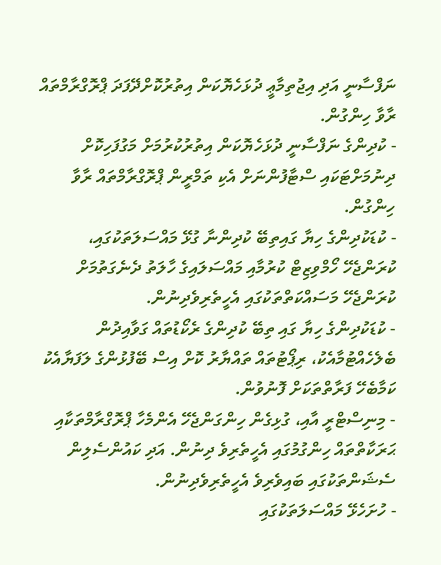ނަފްސާނީ އަދި އިޖުތިމާޢީ ދުޅަހެޔޮކަން އިތުރުކޮށްދޭފަދަ ޕްރޮގްރާމްތައް ރާވާ ހިންގުން.
- ކުދިންގެ ނަފްސާނީ ދުޅަހެޔޮކަން އިތުރުކުރުމަށް މަގުފަހިކޮށް ދިނުމަށްޓަކައި ސްޓާފުންނަށް އެކި ތަމްރީން ޕްރޮގްރާމްތައް ރާވާ ހިންގުން.
- ކުޑަކުދިންގެ ހިޔާ ގައިތިބޭ ކުދިންނާ ގުޅޭ މައްސަލަތަކުގައި، ކުރަންޖެހޭ ހޯމްވިޒިޓް ކުރުމާއި މައްސަލައިގެ ހާލަތު ދެނެގަތުމަށް ކުރަންޖެހޭ މަސައްކަތްތަކުގައި އެހީތެރިވެދިނުން.
- ކުޑަކުދިންގެ ހިޔާ ގައި ތިބޭ ކުދިންގެ ރެކޯޑުތައް ގަވާއިދުން ބެލެހެއްޓުމާއެކު، ރިޕޯޓުތައް ތައްޔާރު ކޮށް އިސް ބޭފުޅުންގެ ލަފަޔާއެކު ކަމާބެހޭ ފަރާތްތަކަށް ފޮނުވުން.
- މިނިސްޓްރީ އާއި، ގުޅިގެން ހިންގަންޖެހޭ އެންމެހާ ޕްރޮގްރާމްތަކާއި ޙަރަކާތްތައް ހިންގުމުގައި އެހީތެރިވެ ދިނުން. އަދި ކައުންސެލިން ސެޝަންތަކުގައި ބައިވެރިވެ އެހީތެރިވެދިނުން.
- ހުށަހެޅޭ މައްސަލަތަކުގައި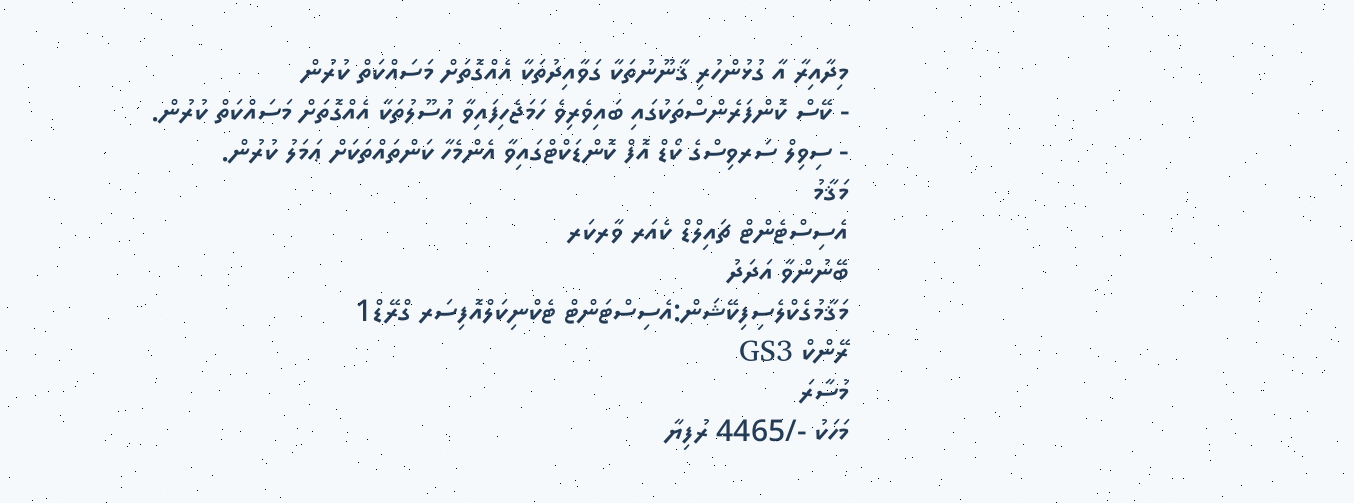މިދާއިރާ އާ ގުޅުންހުރި ޤާނޫނުތަކާ ގަވާއިދުތަކާ އެއްގޮތަށް މަސައްކަތް ކުރުން
- ކޭސް ކޮންފަރެންސްތަކުގައި ބައިވެރިވެ ހަމަޖެހިފައިވާ އުސޫލުތަކާ އެއްގޮތަށް މަސައްކަތް ކުރުން.
- ސިވިލް ސަރވިސްގެ ކޯޑް އޮފް ކޮންޑަކްޓްގައިވާ އެންމެހާ ކަންތައްތަކަށް ޢަމަލު ކުރުން.
މަޤާމު
އެސިސްޓެންޓް ޗައިލްޑް ކެއަރ ވާރކަރ
ބޭނުންވާ އަދަދު
މަޤާމުގެކްލެސިފިކޭޝަން:އެސިސްޓަންޓް ޓެކްނިކަލްއޮފިސަރ ގްރޭޑް1
ރޭންކް GS3
މުސާރަ
މަހަކު -/4465 ރުފިޔާ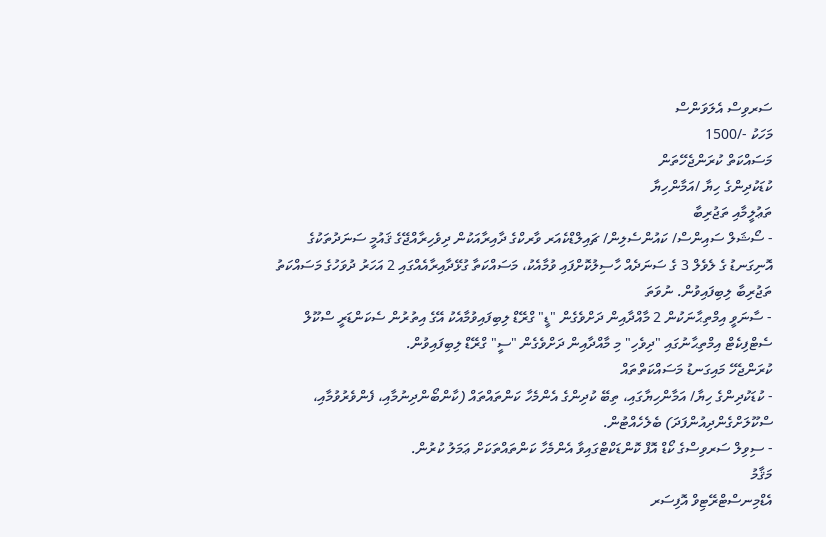ސަރވިސް އެލަވަންސް
މަހަކު -/1500
މަސައްކަތް ކުރަންޖެހޭތަން
ކުޑަކުދިންގެ ހިޔާ /އަމާންހިޔާ
ތަޢުލީމާއި ތަޖުރިބާ
- ސޯޝަލް ސައިންސް/ ކައުންސެލިން/ ޗައިލްޑްކެއަރ ވާރކްގެ ދާއިރާއަކުން ދިވެހިރާއްޖޭގެ ޤައުމީ ސަނަދުތަކުގެ އޮނިގަނޑު ގެ ލެވެލް 3 ގެ ސަނަދެއް ހާސިލުކޮށްފައި ވުމާއެކު، މަސައްކަތާ ގުޅޭދާއިރާއެއްގައި 2 އަހަރު ދުވަހުގެ މަސައްކަތު ތަޖުރިބާ ލިބިފައިވުން. ނުވަތަ
- ސާނަވީ އިމްތިޙާނަކުން 2 މާއްދާއިން ދަށްވެގެން "ޑީ" ގްރޭޑް ލިބިފައިވުމާއެކު އޭގެ އިތުރުން ސެކަންޑަރީ ސްކޫލް ސެޓްފިކެޓް އިމްތިޙާނުގައި "ދިވެހި" މި މާއްދާއިން ދަށްވެގެން "ސީ" ގްރޭޑް ލިބިފައިވުން.
ކުރަންޖެހޭ މައިގަނޑު މަސައްކަތްތައް
- ކުޑަކުދިންގެ ހިޔާ/ އަމާންހިޔާގައި، ތިބޭ ކުދިންގެ އެންމެހާ ކަންތައްތައް (ކާންބޯންދިނުމާއި، ފެންވެރުވުމާއި، ސްކޫލަށްގެންދިއުންފަދަ) ބެލެހެއްޓުން.
- ސިވިލް ސަރވިސްގެ ކޯޑް އޮފް ކޮންޑަކްޓްގައިވާ އެންމެހާ ކަންތައްތަކަށް ޢަމަލު ކުރުން.
މަޤާމު
އެޑްމިނސްޓްރޭޓިވް އޮފިސަރ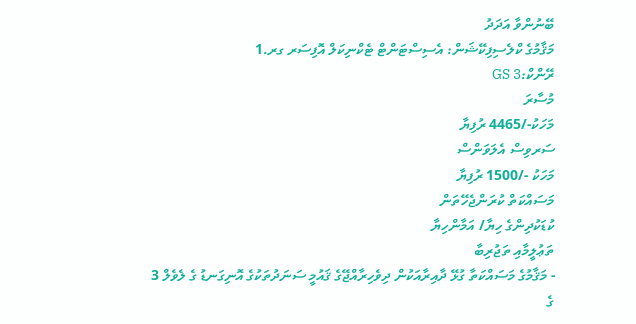ބޭނުންވާ އަދަދު
މަޤާމުގެ ކްލެސިފިކޭޝަން: އެސިސްޓަންޓް ޓެކްނިކަލް އޮފިސަރ ގރ.1
ރޭންކް:GS 3
މުސާރަ
މަހަކު-/4465 ރުފިޔާ
ސަރވިސް އެލަވަންސް
މަހަކު -/1500 ރުފިޔާ
މަސައްކަތް ކުރަންޖެހޭތަން
ކުޑަކުދިންގެ ހިޔާ/ އަމާންހިޔާ
ތަޢުލީމާއި ތަޖުރިބާ
- މަޤާމުގެ މަސައްކަތާ ގުޅޭ ދާއިރާއަކުން ދިވެހިރާއްޖޭގެ ޤައުމީ ސަނަދުތަކުގެ އޮނިގަނޑު ގެ ލެވެލް 3 ގެ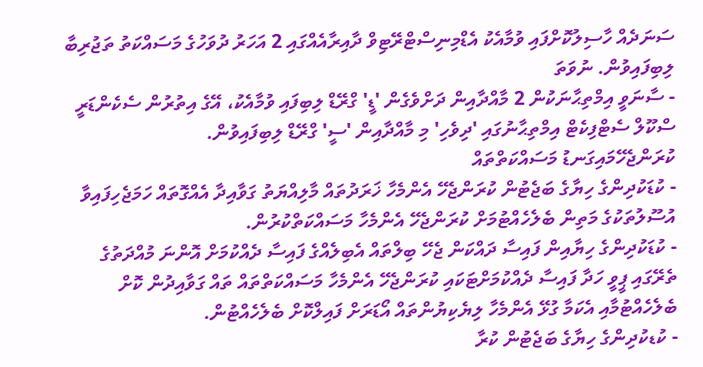ސަނަދެއް ހާސިލުކޮށްފައި ވުމާއެކު އެޑްމިނިސްޓްރޭޓިވް ދާއިރާއެއްގައި 2 އަހަރު ދުވަހުގެ މަސައްކަތު ތަޖުރިބާ ލިބިފައިވުން. ނުވަތަ
- ސާނަވީ އިމްތިޙާނަކުން 2 މާއްދާއިން ދަށްވެގެން 'ޑީ' ގްރޭޑް ލިބިފައި ވުމާއެކު، އޭގެ އިތުރުން ސެކެންޑަރީ ސްކޫލް ސެޓްފިކެޓް އިމްތިޙާނުގައި 'ދިވެހި' މި މާއްދާއިން 'ސީ' ގްރޭޑް ލިބިފައިވުން.
ކުރަންޖެހޭމައިގަނޑު މަސައްކަތްތައް
- ކުޑަކުދިންގެ ހިޔާގެ ބަޖެޓުން ކުރަންޖެހޭ އެންމެހާ ޚަރަދުތައް މާލިއްޔަތު ގަވާއިދާ އެއްގޮތައް ހަމަޖެހިފައިވާ އުސޫލުތަކުގެ މަތިން ބެލެހެއްޓުމަށް ކުރަންޖެހޭ އެންމެހާ މަސައްކަތްކުރުން.
- ކުޑަކުދިންގެ ހިޔާއިން ފައިސާ ދައްކަން ޖެހޭ ބިލްތައް އެބިލެއްގެ ފައިސާ ދެއްކުމަށް އޮންނަ މުއްދަތުގެ ތެރޭގައި ޕީވީ ހަދާ ފައިސާ ދެއްކުމަށްޓަކައި ކުރަންޖެހޭ އެންމެހާ މަސައްކަތްތައް ތައް ގަވާއިދުން ކޮށް ބެލެހެއްޓުމާއި އެކަމާ ގުޅޭ އެންމެހާ ލިޔެކިޔުންތައް އޯޑަރަށް ފައިލްކޮށް ބެލެހެއްޓުން.
- ކުޑކުދިންގެ ހިޔާގެ ބަޖެޓުން ކުރާ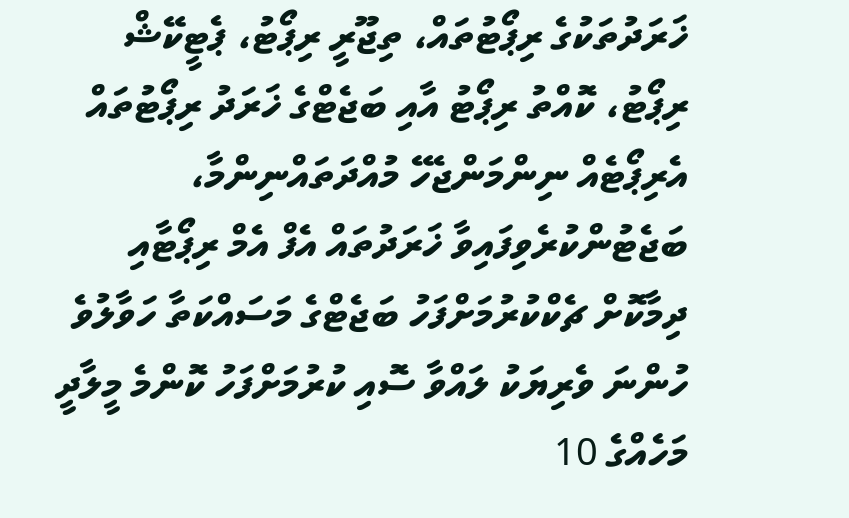ޚަރަދުތަކުގެ ރިޕޯޓުތައް، ތިޖޫރީ ރިޕޯޓު، ޕެޓީކޭޝް ރިޕޯޓު، ކޮއްތު ރިޕޯޓު އާއި ބަޖެޓްގެ ޚަރަދު ރިޕޯޓުތައް އެރިޕޯޓެއް ނިންމަންޖެހޭ މުއްދަތައްނިންމާ، ބަޖެޓުންކުރެވިފައިވާ ޚަރަދުތައް އެފް އެމް ރިޕޯޓާއި ދިމާކޮށް ޗެކްކުރުމަށްފަހު ބަޖެޓްގެ މަސައްކަތާ ހަވާލުވެ ހުންނަ ވެރިޔަކު ލައްވާ ސޮއި ކުރުމަށްފަހު ކޮންމެ މީލާދީ މަހެއްގެ 10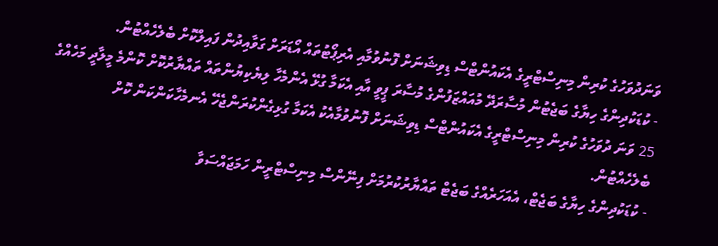ވަނަދުވަހުގެ ކުރިން މިނިސްޓްރީގެ އެކައުންޓްސް ޑިވިޝަނަށް ފޮނުވުމާއި އެރިޕޯޓުތައް އޯޑަރަށް ގަވާއިދުން ފައިލްކޮށް ބެލެހެއްޓުން.
- ކުޑަކުދިންގެ ހިޔާގެ ބަޖެޓުން މުސާރަދޭ މުއައްޒަފުންގެ މުސާރަ ޕީވީ އާއި އެކަމާ ގުޅޭ އެންމެހާ ލިޔެކިޔުންތައް ތައްޔާރުކޮށް ކޮންމެ މީލާދީ މަހެއްގެ 25 ވަނަ ދުވަހުގެ ކުރިން މިނިސްޓްރީގެ އެކައުންޓްސް ޑިވިޝަނަށް ފޮނުވުމާއެކު އެކަމާ ގުޅިގެންކުރަންޖެހޭ އެނމެހާކަންކަން ކޮށް ބެލެހެއްޓުން.
- ކުޑަކުދިންގެ ހިޔާގެ ބަޖެޓް، އެއަހަރެއްގެ ބަޖެޓް ތައްޔާރުކުރުމަށް ފިނޭންސް މިނިސްޓްރީން ހަމަޖައްސަވާ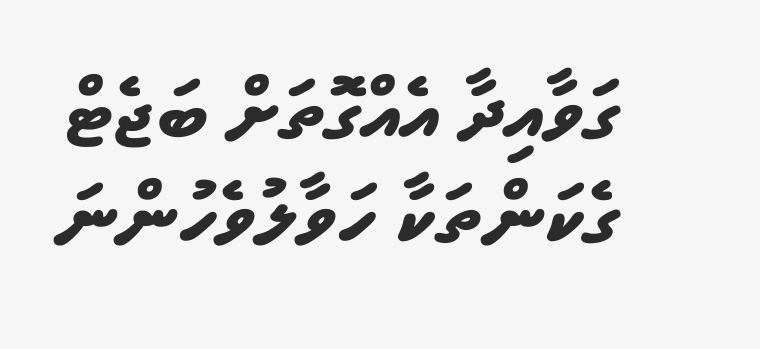ގަވާއިދާ އެއްގޮތަށް ބަޖެޓް ގެކަންތަކާ ހަވާލުވެހުންނަ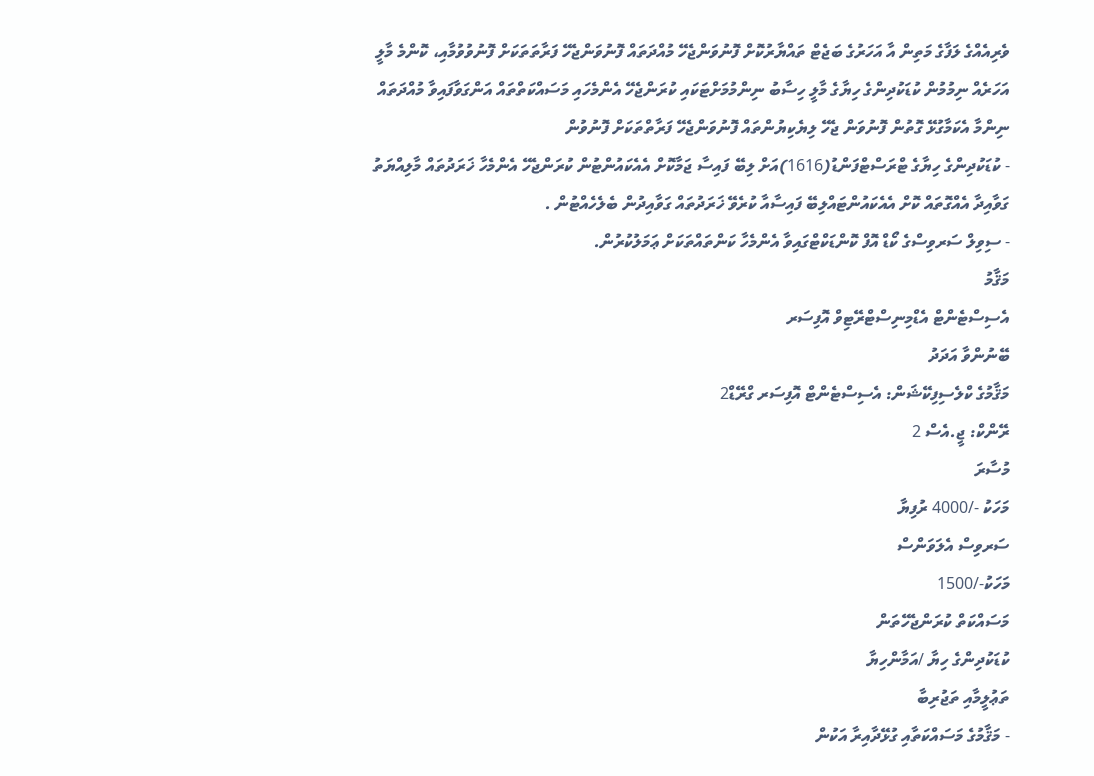ވެރިއެއްގެ ލަފާގެ މަތިން އާ އަހަރުގެ ބަޖެޓް ތައްޔާރުކޮށް ފޮނުވަންޖެހޭ މުއްދަތައް ފޮނުވަންޖެހޭ ފަރާތަތަކަށް ފޮނުވުވުމާއި، ކޮންމެ މާލީ އަހަރެއް ނިމުމުން ކުޑަކުދިންގެ ހިޔާގެ މާލީ ހިސާބު ނިންމުމަށްޓަކައި ކުރަންޖެހޭ އެންމެހައި މަސައްކަތްތައް އަންގަވާފައިވާ މުއްދަތައް ނިންމާ އެކަމާގުޅޭ ގޮތުން ފޮނުވަން ޖެހޭ ލިޔެކިޔުންތައް ފޮނުވަންޖެހޭ ފަރާތްތަކަށް ފޮނުވުން
- ކުޑަކުދިންގެ ހިޔާގެ ޓްރަސްޓްފަންޑު(1616)އަށް ލިބޭ ފައިސާ ޖަމާކޮށް އެއެކައުންޓުން ކުރަންޖެހޭ އެންމެހާ ޚަރަދުތައް މާލިއްޔަތު ގަވާއިދާ އެއްގޮތައް ކޮށް އެއެކައުންޓައްލިބޭ ފައިސާއާ ކުރެވޭ ޚަރަދުތައް ގަވާއިދުން ބެލެހެއްޓުން .
- ސިވިލް ސަރވިސްގެ ކޯޑް އޮފް ކޮންޑަކްޓްގައިވާ އެންމެހާ ކަންތައްތަކަށް ޢަމަލުކުރުން.
މަޤާމު
އެސިސްޓެންޓް އެޑްމިނިސްޓްރޭޓިވް އޮފިސަރ
ބޭނުންވާ އަދަދު
މަޤާމުގެ ކްލެސިފިކޭޝަން: އެސިސްޓެންޓް އޮފިސަރ ގްރޭޑް2
ރޭންކް: ޖީ.އެސް 2
މުސާރަ
މަހަކު -/4000 ރުފިޔާ
ސަރވިސް އެލަވަންސް
މަހަކު-/1500
މަސައްކަތް ކުރަންޖެހޭތަން
ކުޑަކުދިންގެ ހިޔާ /އަމާންހިޔާ
ތަޢުލީމާއި ތަޖުރިބާ
- މަޤާމުގެ މަސައްކަތާއި ގުޅޭދާއިރާ އަކުން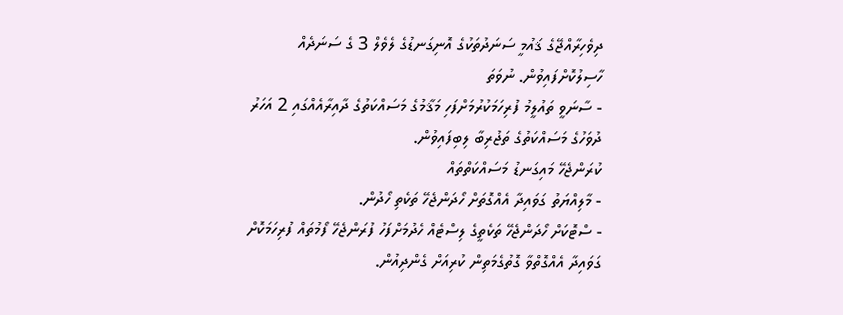ދިވެހިރާއްޖޭގެ ޤައުމީ ސަނަދުތަކުގެ އޮނިގަނޑުގެ ލެވެލް 3 ގެ ސަނަދެއް ހާސިލުކޮށްފައިވުން. ނުވަތަ
- ސާނަވީ ތައުލީމު ފުރިހަމަކުރުމަށްފަހި މަޤާމުގެ މަސައްކަތުގެ ދާއިރާއެއްގައި 2 އަހަރު ދުވަހުގެ މަސައްކަތުގެ ތަޖުރިބާ ލިބިފައިވުން.
ކުރަންޖެހޭ މައިގަނޑު މަސައްކަތްތައް
- މާލިއްޔަތު ގަވައިދާ އެއްގޮތަށް ހޯދަންޖެހޭ ތަކެތި ހޯދުން.
- ސްޓޮކަށް ހޯދަންޖެހޭ ތަކެތީގެ ލިސްޓެއް ހެދުމަށްފަހު ފުރަންޖެހޭ ފޯމުތައް ފުރިހަމަކޮށް ގަވައިދާ އެއްގޮތްވާ ގޮތުގެމަތިން ކުރިއަށް ގެންދިއުން.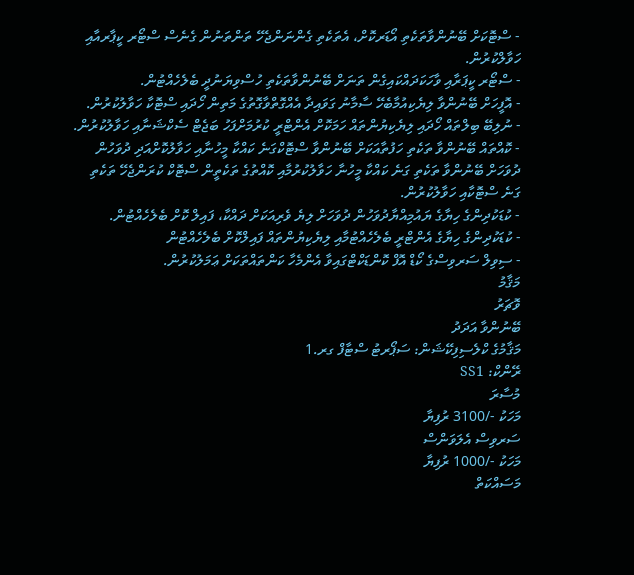- ސްޓޮކަށް ބޭނުންވާތަކެތި އޯޑަރކޮށް، އެތަކެތި ގެންނަންޖެހޭ ތަންތަނުން ގެނެސް ސްޓޯރ ކީޕާރއާއި ހަވާލްކުރުން.
- ސްޓޯރ ކީޕަރާއި ވާހަކަދައްކައިގެން ތަނަށް ބޭނުންވާތަކެތި ހުސްވިޔަނުދީ ބެލެހެއްޓުން.
- އޮފީހަށް ބޭނުންވާ ލިޔެކިއުމާބެހޭ ސާމާނު ގަވައިދާ އެއްގޮތްވާގޮތުގެ މަތިން ހޯދައި ސްޓޮކާ ހަވާލުކުރުން.
- ނުލިބޭ ބިލްތައް ހޯދައި ލިޔެކިޔުންތައް ހަމަކޮށް އެންޓްރީ ކުރުމަށްފަހު ބަޖެޓް ސެކްޝަނާއި ހަވާލުކުރުން.
- ކޮއްތައް ބޭނުންވާ ތަކެތި ހަފުތާއަކަށް ބޭނުންވާ ސްޓޮކްގަނެ ކައްކާ މީހުނާއި ހަވާލުކޮށްއަދި ދުވަހުން ދުވަހަށް ބޭނުންވާ ތަކެތި ގަނެ ކައްކާ މީހުނާ ހަވާލުކުރުމާއި ކޮއްތުގެ ތަކެތީން ސްޓޮކް ކުރަންޖެހޭ ތަކެތި ގަނެ ސްޓޮކާއި ހަވާލުކުރުން.
- ކުޑަކުދިންގެ ހިޔާގެ ޔައުމިއްޔާދުވަހުން ދުވަހަށް ލިޔެ ވެރިއަކަށް ދައްކާ، ފައިލް ކޮށް ބެލެހެއްޓުން.
- ކުޑަކުދިންގެ ހިޔާގެ އެންޓްރީ ބެލެހެއްޓުމާއި ލިޔެކިޔުންތައް ފައިލްކޮށް ބެލެހެއްޓުން
- ސިވިލް ސަރވިސްގެ ކޯޑް އޮފް ކޮންޑަކްޓްގައިވާ އެންމެހާ ކަންތައްތަކަށް ޢަމަލުކުރުން.
މަޤާމު
ވޮޗަރު
ބޭނުންވާ އަދަދު
މަޤާމުގެ ކްލެސިފިކޭޝަން: ސަޕޯރޓު ސްޓާފް ގރ.1
ރޭންކް: SS1
މުސާރަ
މަހަކު -/3100 ރުފިޔާ
ސަރވިސް އެލަވަންސް
މަހަކު -/1000 ރުފިޔާ
މަސައްކަތް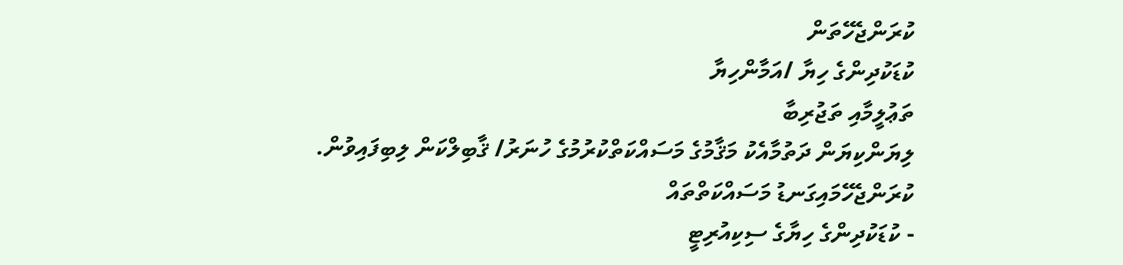ކުރަންޖެހޭތަން
ކުޑަކުދިންގެ ހިޔާ /އަމާންހިޔާ
ތަޢުލީމާއި ތަޖުރިބާ
ލިޔަންކިޔަން ދަތުމާއެކު މަޤާމުގެ މަސައްކަތްކުރުމުގެ ހުނަރު/ ޤާބިލްކަން ލިބިފައިވުން.
ކުރަންޖެހޭމައިގަނޑު މަސައްކަތްތައް
- ކުޑަކުދިންގެ ހިޔާގެ ސިކިއުރިޓީ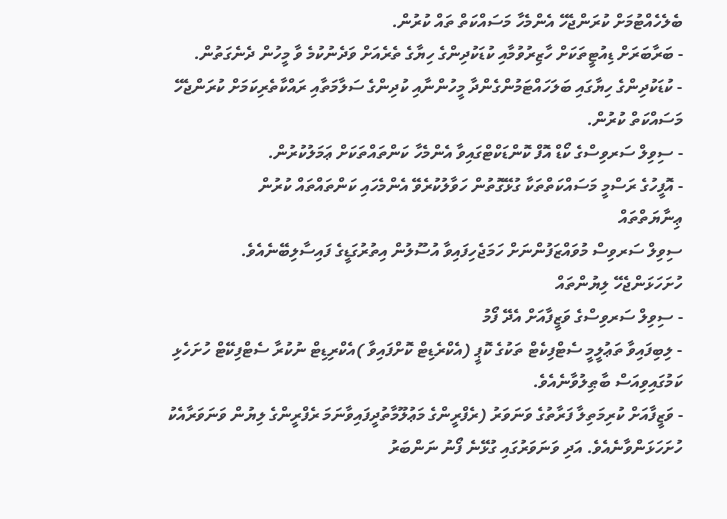ބެލެހެއްޓުމަށް ކުރަންޖެހޭ އެންމެހާ މަސައްކަތް ތައް ކުރުން.
- ބަރާބަރަށް ޑިއުޓީތަކަށް ހާޒިރުވުމާއި ކުޑަކުދިންގެ ހިޔާގެ ތެރެއަށް ވަދެނުކުމެ ވާ މީހުން ދެނެގަތުން.
- ކުޑަކުދިންގެ ހިޔާގައި ބަލަހައްޓަމުންގެންދާ މީހުންނާއި ކުދިންގެ ސަލާމަތާއި ރައްކާތެރިކަމަށް ކުރަންޖެހޭ މަސައްކަތް ކުރުން.
- ސިވިލް ސަރވިސްގެ ކޯޑް އޮފް ކޮންޑަކްޓްގައިވާ އެންމެހާ ކަންތައްތަކަށް ޢަމަލުކުރުން.
- އޮފީހުގެ ރަސްމީ މަސައްކަތްތަކާ ގުޅޭގޮތުން ހަވާލުކުރެވޭ އެންމެހައި ކަންތައްތައް ކުރުން
ޢިނާޔަތްތައް
ސިވިލް ސަރވިސް މުވައްޒަފުންނަށް ހަމަޖެހިފައިވާ އުސޫލުން އިތުރުގަޑީގެ ފައިސާލިބޭނެއެވެ.
ހުށަހަޅަންޖެހޭ ލިޔުންތައް
- ސިވިލް ސަރވިސްގެ ވަޒީފާއަށް އެދޭ ފޯމު
- ލިބިފައިވާ ތަޢުލީމީ ސެޓްފިކެޓް ތަކުގެ ކޮޕީ (އެކްރެޑިޓް ކޮށްފައިވާ )އެކްރިޑިޓް ނުކުރާ ސެޓްފިކޭޓް ހުށަހެޅި ކަމުގައިވިއަސް ބާޠިލުވާނެއެވެ.
- ވަޒީފާއަށް ކުރިމަތިލާ ފަރާތުގެ ވަނަވަރު (ރެފްރީންގެ މަޢުލޫމާތުދީފައިވާނަމަ ރެފްރީންގެ ލިޔުން ވަނަވަރާއެކު ހުށަހަޅަންވާނެއެވެ. އަދި ވަނަވަރުގައި ގުޅޭނެ ފޯނު ނަންބަރު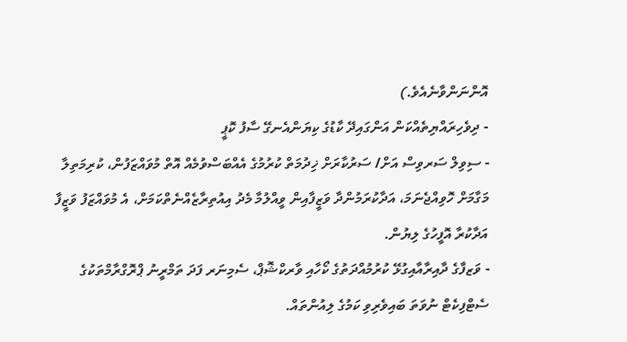އޮންނަންވާނެއެވެ.)
- ދިވެހިރައްޔިތެއްކަން އަންގައިދޭ ކާޑުގެ ކިޔަންއެނގޭ ސާފު ކޮޕީ
- ސިވިލް ސަރވިސް އަށް/ ސަރުކާރަށް ޚިދުމަތް ކުރުމުގެ އެއްބަސްވުމެއް އޮތް މުވައްޒަފުން، ކުރިމަތިލާ މަގާމަށް ހޮވިއްޖެނަމަ، އަދާކުރަމުންދާ ވަޒީފާއިން ވީއްލުމާ މެދު އިއުތިރާޒެއްނެތްކަމަށް، އެ މުވައްޒަފު ވަޒީފާ އަދާކުރާ އޮފީހުގެ ލިޔުން.
- ވަޒފާގެ ދާއިރާއާއިގުޅޭ ކުރުމުއްދަތުގެ ކޯހާއި ވާރކްޝޮޕް، ސެމިނަރ ފަދަ ތަމްރީނު ޕްރޮގްރާމްތަކުގެ ސެޓްފިކެޓް ނުވަތަ ބައިވެރިވި ކަމުގެ ލިއުންތައް.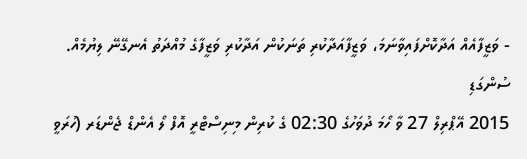- ވަޒީފާއެއް އަދާކޮށްފައިވާނަމަ، ވަޒީފާއަދާކުރި ތަނަކުން އަދާކުރި ވަޒީފާގެ މުއްދަތު އެނގޭނޭ ލިޔުމެއް.
ސުންގަޑި
2015 އޭޕްރިލް 27 ވާ ހޯމަ ދުވަހުގެ 02:30 ގެ ކުރިން މިނިސްޓްރީ އޮފް ލޯ އެންޑް ޖެންޑަރ (ހުރަވީ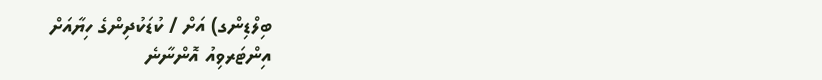ބިލްޑިންގ) އަށް / ކުޑަކުދިންގެ ހިޔާއަށް
އިންޓަރވިއު އޮންނާނެ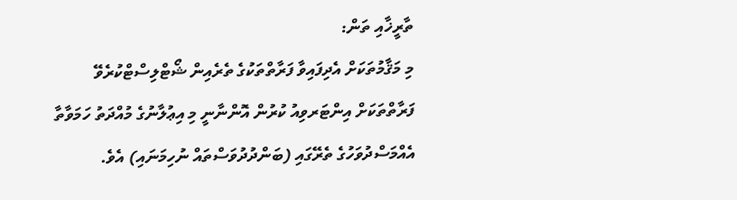ތާރީޚާއި ތަން:
މި މަޤާމުތަކަށް އެދިފައިވާ ފަރާތްތަކުގެ ތެރެއިން ޝޯޓްލިސްޓްކުރެވޭ ފަރާތްތަކަށް އިންޓަރވިއު ކުރުން އޮންނާނީ މި އިޢުލާނުގެ މުއްދަތު ހަމަވާތާ އެއްމަސްދުވަހުގެ ތެރޭގައި (ބަންދުދުވަސްތައް ނުހިމަނައި) އެވެ.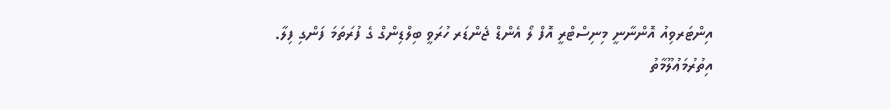އިންޓަރވިއު އޮންނާނީ މިނިސްޓްރީ އޮފް ލޯ އެންޑް ޖެންޑަރ ހުރަވީ ބިލްޑިންގް ގެ ފުރަތަމަ ފަންގި ފިލާ.
އިތުރުމަޢުލޫމާތު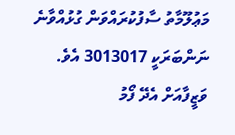މަޢުލޫމާތު ސާފުކުރައްވަން ގުޅުއްވާނެ ނަންބަރަކީ 3013017 އެވެ. ވަޒީފާއަށް އެދޭ ފޯމު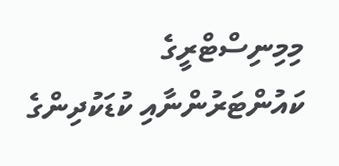މިމިނިސްޓްރީގެ ކައުންޓަރުންނާއި ކުޑަކުދިންގެ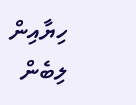ހިޔާއިން ލިބެން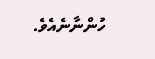ހުންނާނެއެވެ.